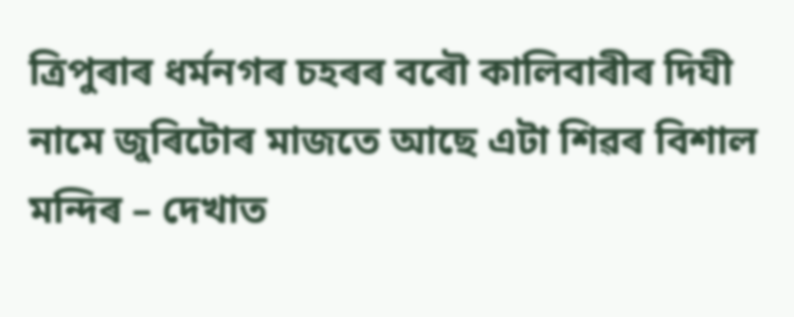ত্ৰিপুৰাৰ ধৰ্মনগৰ চহৰৰ বৰৌ কালিবাৰীৰ দিঘী নামে জুৰিটোৰ মাজতে আছে এটা শিৱৰ বিশাল মন্দিৰ – দেখাত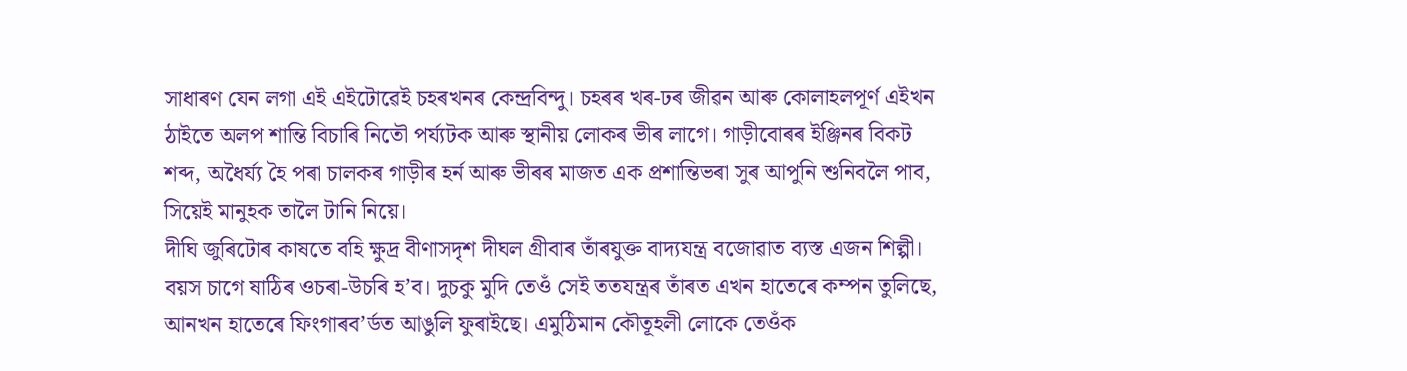সাধাৰণ যেন লগা এই এইটোৱেই চহৰখনৰ কেন্দ্ৰবিন্দু। চহৰৰ খৰ-ঢৰ জীৱন আৰু কোলাহলপূৰ্ণ এইখন ঠাইতে অলপ শান্তি বিচাৰি নিতৌ পৰ্য্যটক আৰু স্থানীয় লোকৰ ভীৰ লাগে। গাড়ীবোৰৰ ইঞ্জিনৰ বিকট শব্দ, অধৈৰ্য্য হৈ পৰা চালকৰ গাড়ীৰ হৰ্ন আৰু ভীৰৰ মাজত এক প্ৰশান্তিভৰা সুৰ আপুনি শুনিবলৈ পাব, সিয়েই মানুহক তালৈ টানি নিয়ে।
দীঘি জুৰিটোৰ কাষতে বহি ক্ষুদ্ৰ বীণাসদৃশ দীঘল গ্ৰীবাৰ তাঁৰযুক্ত বাদ্যযন্ত্ৰ বজোৱাত ব্যস্ত এজন শিল্পী। বয়স চাগে ষাঠিৰ ওচৰা-উচৰি হ’ব। দুচকু মুদি তেওঁ সেই ততযন্ত্ৰৰ তাঁৰত এখন হাতেৰে কম্পন তুলিছে, আনখন হাতেৰে ফিংগাৰব’ৰ্ডত আঙুলি ফুৰাইছে। এমুঠিমান কৌতূহলী লোকে তেওঁক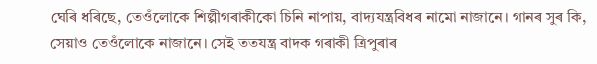ঘেৰি ধৰিছে, তেওঁলোকে শিল্পীগৰাকীকো চিনি নাপায়, বাদ্যযন্ত্ৰবিধৰ নামো নাজানে। গানৰ সুৰ কি, সেয়াও তেওঁলোকে নাজানে। সেই ততযন্ত্ৰ বাদক গৰাকী ত্ৰিপুৰাৰ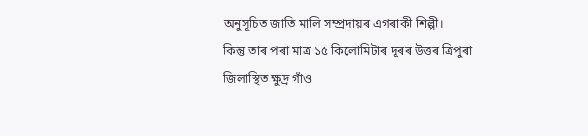অনুসূচিত জাতি মালি সম্প্ৰদায়ৰ এগৰাকী শিল্পী।
কিন্তু তাৰ পৰা মাত্ৰ ১৫ কিলোমিটাৰ দূৰৰ উত্তৰ ত্ৰিপুৰা জিলাস্থিত ক্ষুদ্ৰ গাঁও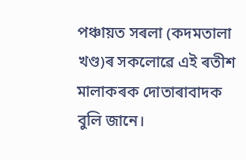পঞ্চায়ত সৰলা (কদমতালা খণ্ড)ৰ সকলোৱে এই ৰতীশ মালাকৰক দোতাৰাবাদক বুলি জানে।